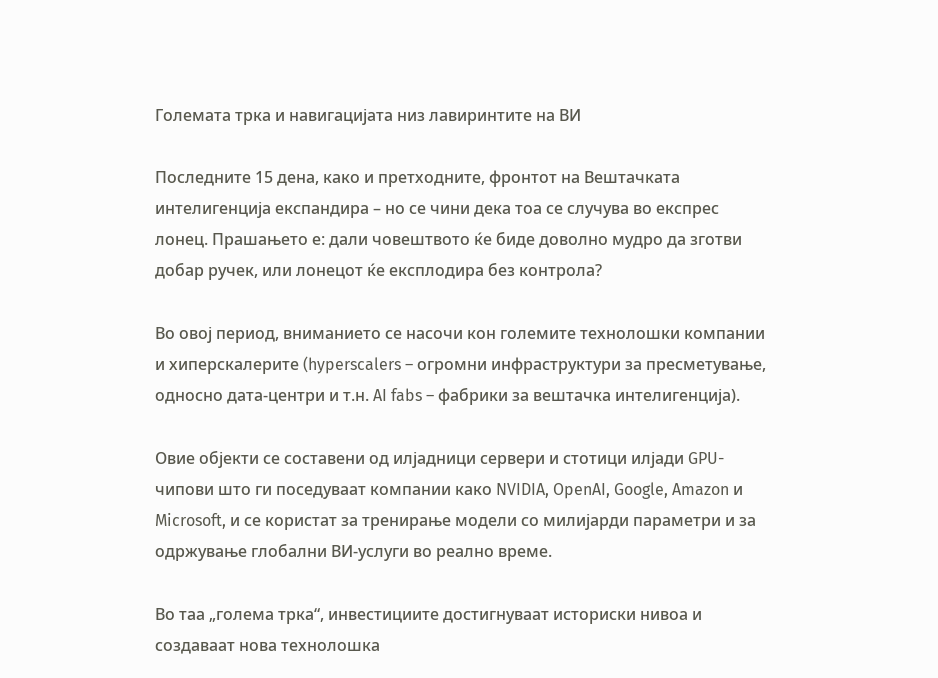Големата трка и навигaцијата низ лавиринтите на ВИ

Последните 15 дена, како и претходните, фронтот на Вештачката интелигенција експандира – но се чини дека тоа се случува во експрес лонец. Прашањето е: дали човештвото ќе биде доволно мудро да зготви добар ручек, или лонецот ќе експлодира без контрола?

Во овој период, вниманието се насочи кон големите технолошки компании и хиперскалерите (hyperscalers – огромни инфраструктури за пресметување, односно дата-центри и т.н. AI fabs – фабрики за вештачка интелигенција).

Овие објекти се составени од илјадници сервери и стотици илјади GPU-чипови што ги поседуваат компании како NVIDIA, OpenAI, Google, Amazon и Microsoft, и се користат за тренирање модели со милијарди параметри и за одржување глобални ВИ-услуги во реално време.

Во таа „голема трка“, инвестициите достигнуваат историски нивоа и создаваат нова технолошка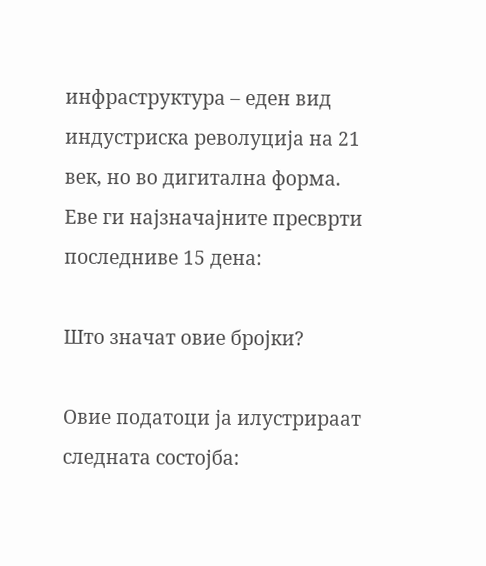инфраструктура – еден вид индустриска револуција на 21 век, но во дигитална форма. Еве ги најзначајните пресврти последниве 15 дена:

Што значат овие бројки?

Овие податоци ја илустрираат следната состојба: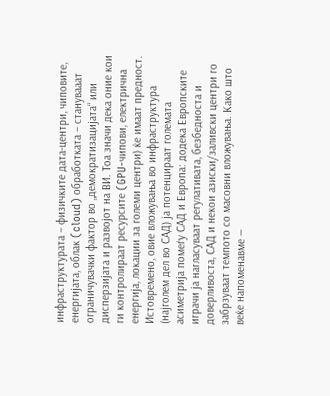инфраструктурата – физичките дата-центри, чиповите, енергијата, облак (cloud) обработката – станувааат ограничувачки фактор во „демократизацијата“ или дисперзијата и развојот на ВИ. Тоа значи дека оние кои ги контролираат ресурсите (GPU-чипови, електрична енергија, локации за големи центри) ќе имаат предност.
Истовремено, овие вложувања во инфраструктура (најголем дел во САД) ја потенцираат големата асиметрија помеѓу САД и Европа: додека Европските играчи ја нагласуваат регулативата, безбедноста и доверливоста, САД и некои азиски/заливски центри го забрзуваат темпото со масовни вложувања. Како што веќе напоменавме —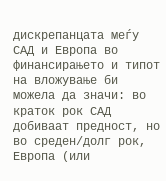дискрепанцата меѓу САД и Европа во финансирањето и типот на вложување би можела да значи: во краток рок САД добиваат предност, но во среден/долг рок, Европа (или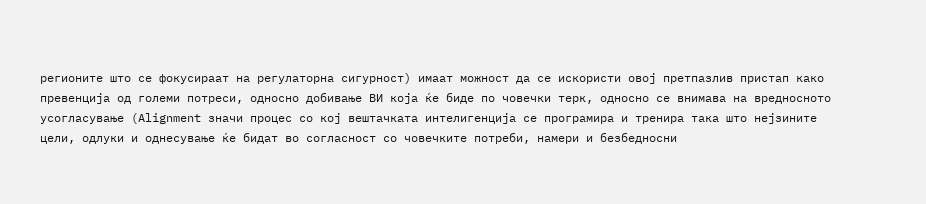регионите што се фокусираат на регулаторна сигурност) имаат можност да се искористи овој претпазлив пристап како превенција од големи потреси, односно добивање ВИ која ќе биде по човечки терк, односно се внимава на вредносното усогласување (Аlignment значи процес со кој вештачката интелигенција се програмира и тренира така што нејзините цели, одлуки и однесување ќе бидат во согласност со човечките потреби, намери и безбедносни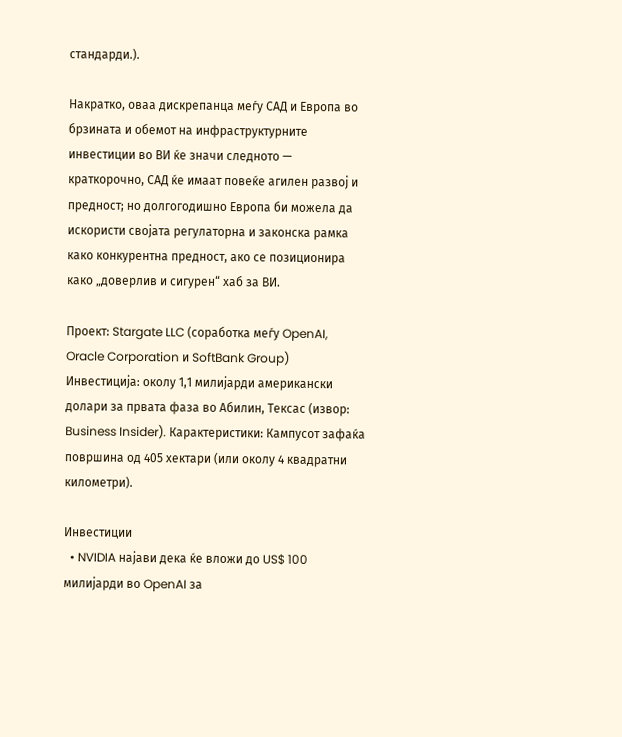стандарди.).

Накратко, оваа дискрепанца меѓу САД и Европа во брзината и обемот на инфраструктурните инвестиции во ВИ ќе значи следното — краткорочно, САД ќе имаат повеќе агилен развој и предност; но долгогодишно Европа би можела да искористи својата регулаторна и законска рамка како конкурентна предност, ако се позиционира како „доверлив и сигурен“ хаб за ВИ.

Проект: Stargate LLC (соработка меѓу OpenAI, Oracle Corporation и SoftBank Group)
Инвестиција: околу 1,1 милијарди американски долари за првата фаза во Абилин, Тексас (извор: Business Insider). Карактеристики: Кампусот зафаќа површина од 405 хектари (или околу 4 квадратни километри).

Инвестиции
  • NVIDIA најави дека ќе вложи до US$ 100 милијарди во OpenAI за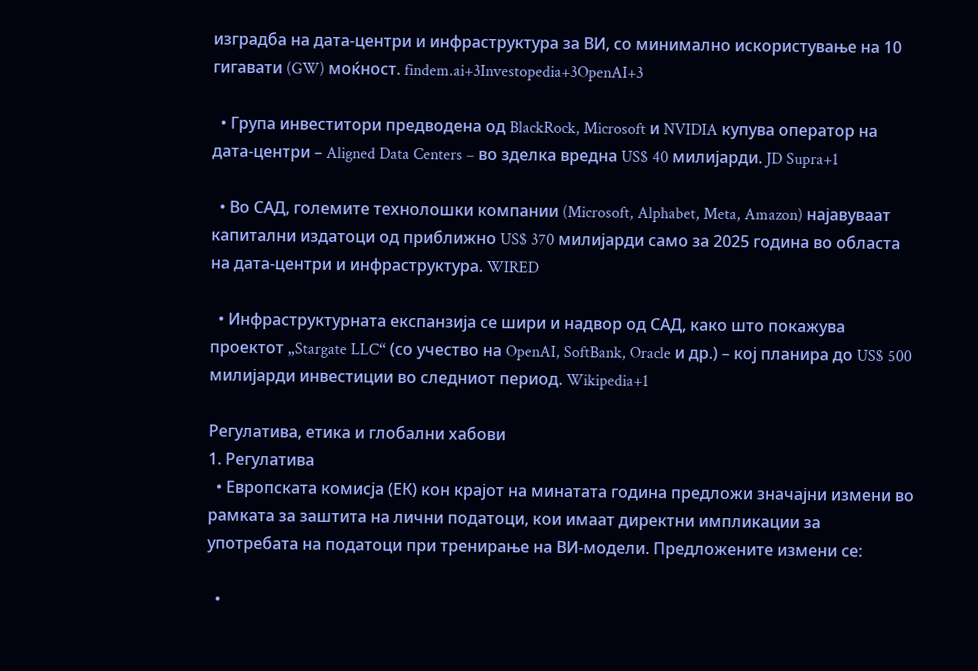изградба на дата-центри и инфраструктура за ВИ, со минимално искористување на 10 гигавати (GW) моќност. findem.ai+3Investopedia+3OpenAI+3

  • Група инвеститори предводена од BlackRock, Microsoft и NVIDIA купува оператор на дата-центри – Aligned Data Centers – во зделка вредна US$ 40 милијарди. JD Supra+1

  • Во САД, големите технолошки компании (Microsoft, Alphabet, Meta, Amazon) најавуваат капитални издатоци од приближно US$ 370 милијарди само за 2025 година во областа на дата-центри и инфраструктура. WIRED

  • Инфраструктурната експанзија се шири и надвор од САД, како што покажува проектот „Stargate LLC“ (со учество на OpenAI, SoftBank, Oracle и др.) – кој планира до US$ 500 милијарди инвестиции во следниот период. Wikipedia+1

Регулатива, етика и глобални хабови
1. Регулатива
  • Европската комисја (ЕК) кон крајот на минатата година предложи значајни измени во рамката за заштита на лични податоци, кои имаат директни импликации за употребата на податоци при тренирање на ВИ-модели. Предложените измени се:

  •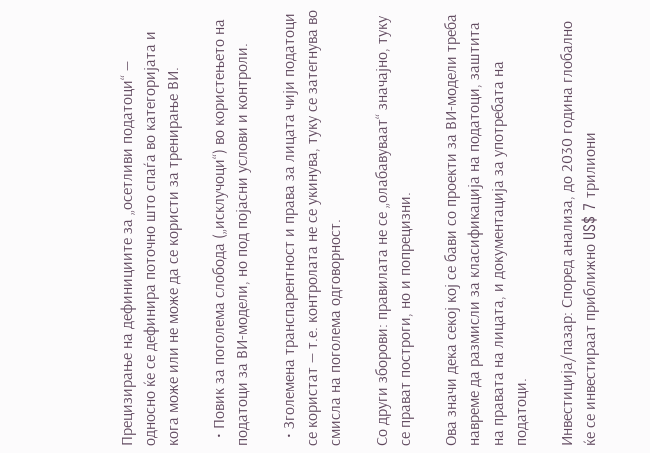Прецизирање на дефинициите за „осетливи податоци“ — односно ќе се дефинира поточно што спаѓа во категоријата и кога може или не може да се користи за тренирање ВИ.

  • Повик за поголема слобода („исклучоци“) во користењето на податоци за ВИ-модели, но под појасни услови и контроли.

  • Зголемена транспарентност и права за лицата чији податоци се користат — т.е. контролата не се укинува, туку се затегнува во смисла на поголема одговорност.

Со други зборови: правилата не се „олабавуваат“ значајно, туку се прават построги, но и попрецизни.

Ова значи дека секој кој се бави со проекти за ВИ-модели треба навреме да размисли за класификација на податоци, заштита на правата на лицата, и документација за употребата на податоци.

Инвестиција/пазар: Според анализа, до 2030 година глобално ќе се инвестираат приближно US$ 7 трилиони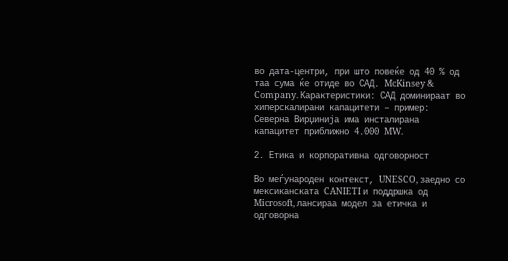во дата-центри, при што повеќе од 40 % од таа сума ќе отиде во САД. McKinsey & Company. Карактеристики: САД доминираат во хиперскалирани капацитети – пример: Северна Вирџинија има инсталирана капацитет приближно 4.000 MW.

2. Етика и корпоративна одговорност

Во меѓународен контекст, UNESCO, заедно со мексиканската CANIETI и поддршка од Microsoft, лансираа модел за етичка и одговорна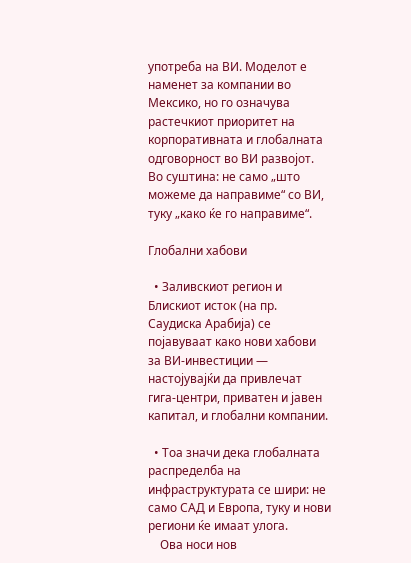употреба на ВИ. Моделот е наменет за компании во Мексико, но го означува растечкиот приоритет на корпоративната и глобалната одговорност во ВИ развојот. Во суштина: не само „што можеме да направиме“ со ВИ, туку „како ќе го направиме“.

Глобални хабови

  • Заливскиот регион и Блискиот исток (на пр. Саудиска Арабија) се појавуваат како нови хабови за ВИ-инвестиции — настојувајќи да привлечат гига-центри, приватен и јавен капитал, и глобални компании.

  • Тоа значи дека глобалната распределба на инфраструктурата се шири: не само САД и Европа, туку и нови региони ќе имаат улога.
    Ова носи нов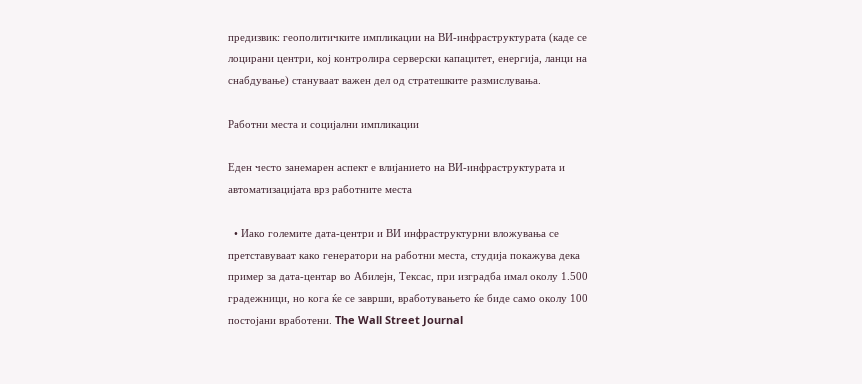предизвик: геополитичките импликации на ВИ-инфраструктурата (каде се лоцирани центри, кој контролира серверски капацитет, енергија, ланци на снабдување) стануваат важен дел од стратешките размислувања.

Работни места и социјални импликации

Еден често занемарен аспект е влијанието на ВИ-инфраструктурата и автоматизацијата врз работните места

  • Иако големите дата-центри и ВИ инфраструктурни вложувања се претставуваат како генератори на работни места, студија покажува дека пример за дата-центар во Абилејн, Тексас, при изградба имал околу 1.500 градежници, но кога ќе се заврши, вработувањето ќе биде само околу 100 постојани вработени. The Wall Street Journal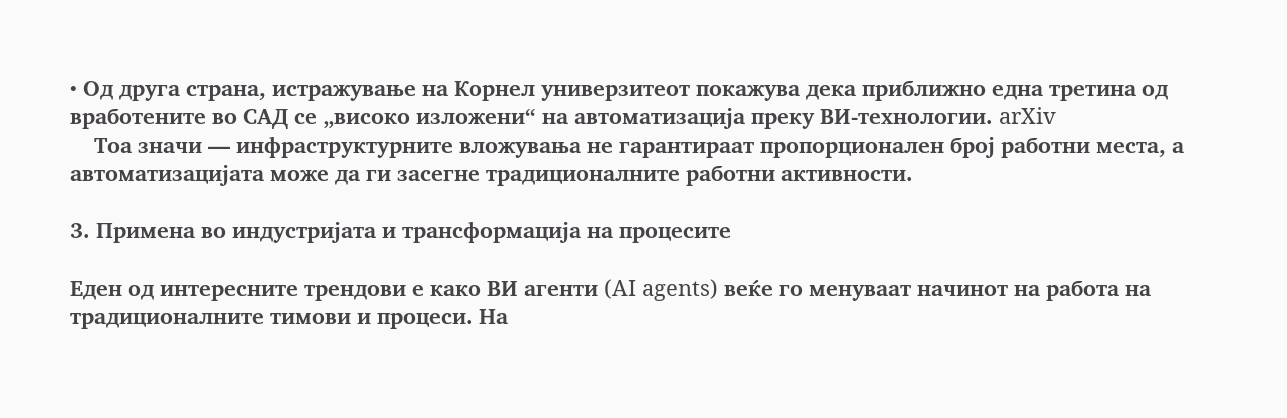• Од друга страна, истражување на Корнел универзитеот покажува дека приближно една третина од вработените во САД се „високо изложени“ на автоматизација преку ВИ-технологии. arXiv
    Тоа значи — инфраструктурните вложувања не гарантираат пропорционален број работни места, а автоматизацијата може да ги засегне традиционалните работни активности.

3. Примена во индустријата и трансформација на процесите

Еден од интересните трендови е како ВИ агенти (AI agents) веќе го менуваат начинот на работа на традиционалните тимови и процеси. На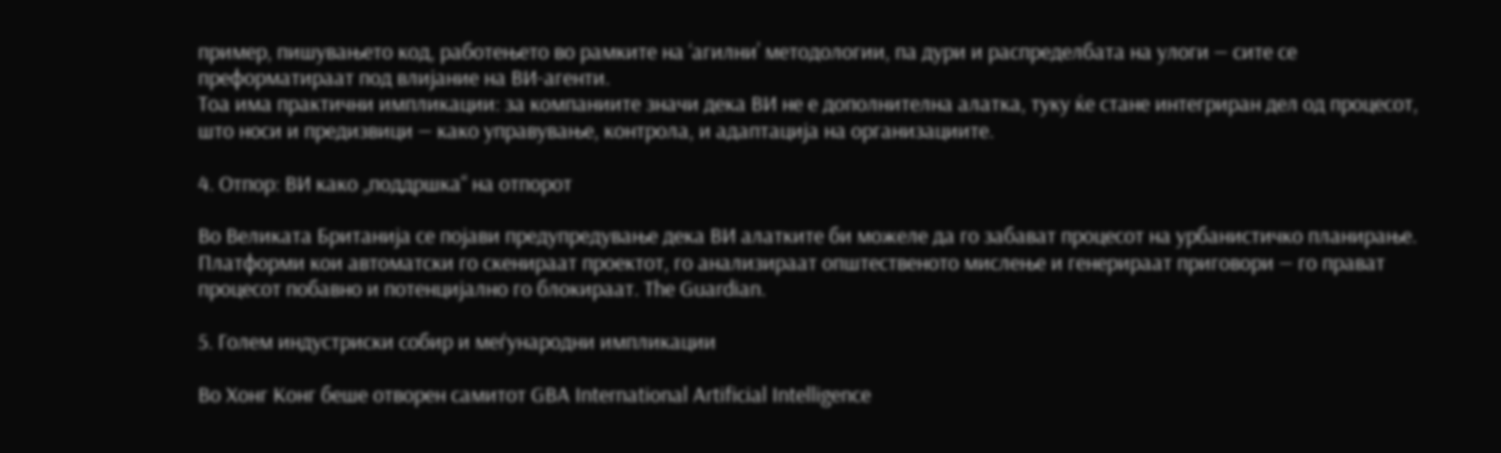пример, пишувањето код, работењето во рамките на ‘агилни’ методологии, па дури и распределбата на улоги — сите се преформатираат под влијание на ВИ-агенти.
Тоа има практични импликации: за компаниите значи дека ВИ не е дополнителна алатка, туку ќе стане интегриран дел од процесот, што носи и предизвици — како управување, контрола, и адаптација на организациите.

4. Отпор: ВИ како „поддршка“ на отпорот

Во Великата Британија се појави предупредување дека ВИ алатките би можеле да го забават процесот на урбанистичко планирање. Платформи кои автоматски го скенираат проектот, го анализираат општественото мислење и генерираат приговори — го прават процесот побавно и потенцијално го блокираат. The Guardian.

5. Голем индустриски собир и меѓународни импликации

Во Хонг Конг беше отворен самитот GBA International Artificial Intelligence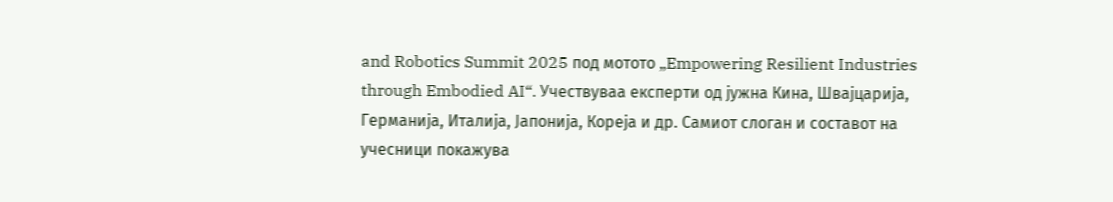and Robotics Summit 2025 под мотото „Empowering Resilient Industries through Embodied AI“. Учествуваа експерти од јужна Кина, Швајцарија, Германија, Италија, Јапонија, Кореја и др. Самиот слоган и составот на учесници покажува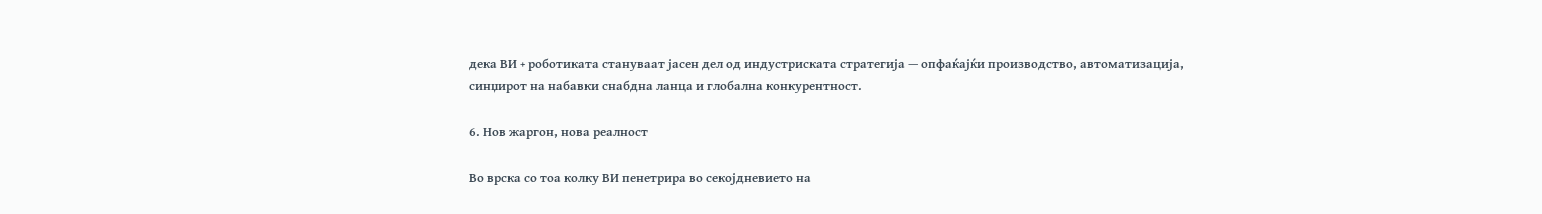дека ВИ + роботиката стануваат јасен дел од индустриската стратегија — опфаќајќи производство, автоматизација, синџирот на набавки снабдна ланца и глобална конкурентност.

6. Нов жаргон, нова реалност

Во врска со тоа колку ВИ пенетрира во секојдневието на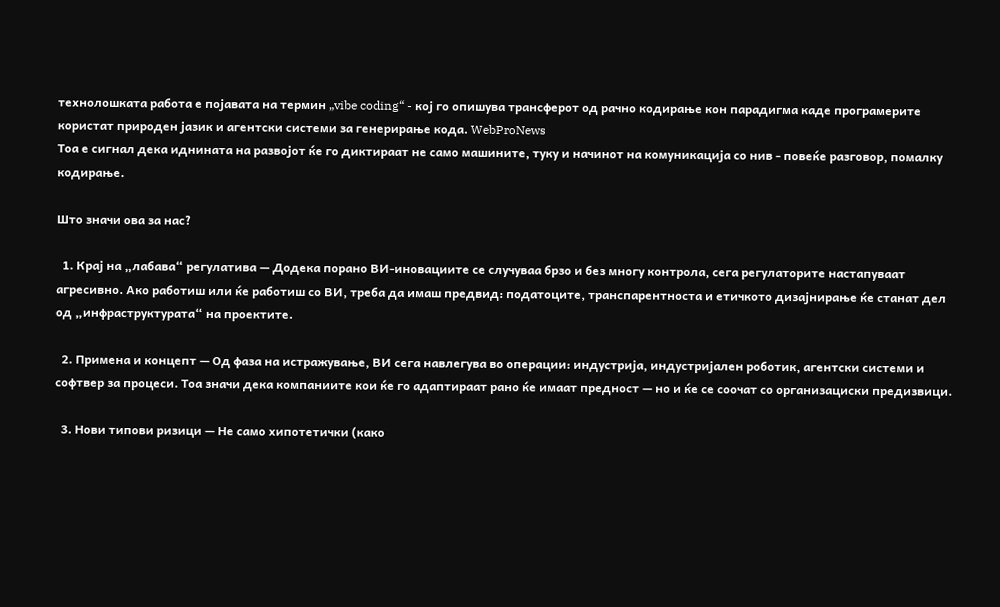технолошката работа е појавата на термин „vibe coding“ - кој го опишува трансферот од рачно кодирање кон парадигма каде програмерите користат природен јазик и агентски системи за генерирање кода. WebProNews
Тоа е сигнал дека иднината на развојот ќе го диктираат не само машините, туку и начинот на комуникација со нив - повеќе разговор, помалку кодирање.

Што значи ова за нас?

  1. Крај на „лабава“ регулатива — Додека порано ВИ-иновациите се случуваа брзо и без многу контрола, сега регулаторите настапуваат агресивно. Ако работиш или ќе работиш со ВИ, треба да имаш предвид: податоците, транспарентноста и етичкото дизајнирање ќе станат дел од „инфраструктурата“ на проектите.

  2. Примена и концепт — Од фаза на истражување, ВИ сега навлегува во операции: индустрија, индустријален роботик, агентски системи и софтвер за процеси. Тоа значи дека компаниите кои ќе го адаптираат рано ќе имаат предност — но и ќе се соочат со организациски предизвици.

  3. Нови типови ризици — Не само хипотетички (како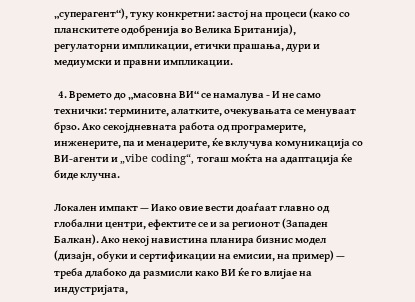„суперагент“), туку конкретни: застој на процеси (како со планскитете одобренија во Велика Британија), регулаторни импликации, етички прашања, дури и медиумски и правни импликации.

  4. Времето до „масовна ВИ“ се намалува - И не само технички: термините, алатките, очекувањата се менуваат брзо. Ако секојдневната работа од програмерите, инженерите, па и менаџерите, ќе вклучува комуникација со ВИ-агенти и „vibe coding“, тогаш моќта на адаптација ќе биде клучна.

Локален импакт — Иако овие вести доаѓаат главно од глобални центри, ефектите се и за регионот (Западен Балкан). Ако некој навистина планира бизнис модел (дизајн, обуки и сертификации на емисии, на пример) — треба длабоко да размисли како ВИ ќе го влијае на индустријата,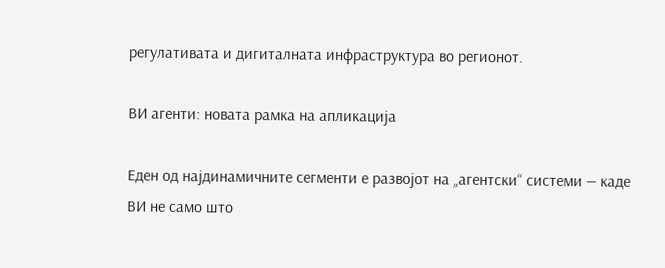регулативата и дигиталната инфраструктура во регионот.

ВИ агенти: новата рамка на апликација

Еден од најдинамичните сегменти е развојот на „агентски“ системи — каде ВИ не само што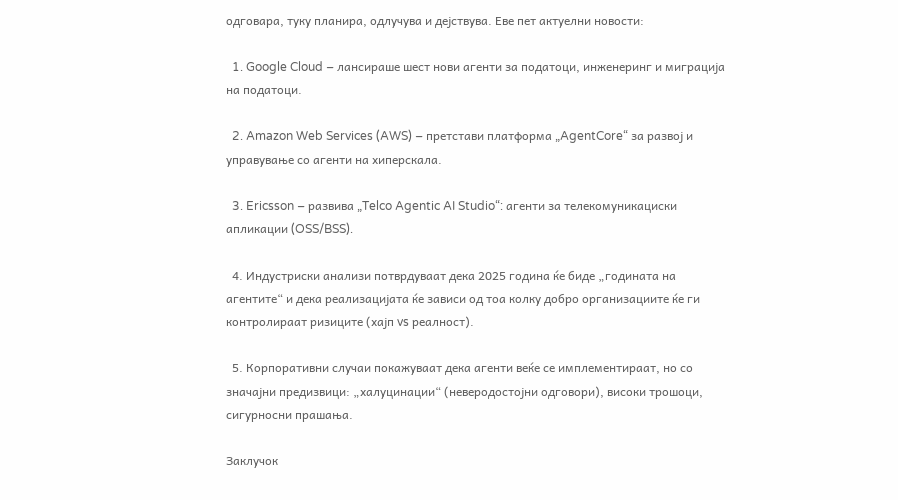одговара, туку планира, одлучува и дејствува. Еве пет актуелни новости:

  1. Google Cloud – лансираше шест нови агенти за податоци, инженеринг и миграција на податоци.

  2. Amazon Web Services (AWS) – претстави платформа „AgentCore“ за развој и управување со агенти на хиперскала.

  3. Ericsson – развива „Telco Agentic AI Studio“: агенти за телекомуникациски апликации (OSS/BSS).

  4. Индустриски анализи потврдуваат дека 2025 година ќе биде „годината на агентите“ и дека реализацијата ќе зависи од тоа колку добро организациите ќе ги контролираат ризиците (хајп vs реалност).

  5. Корпоративни случаи покажуваат дека агенти веќе се имплементираат, но со значајни предизвици: „халуцинации“ (неверодостојни одговори), високи трошоци, сигурносни прашања.

Заклучок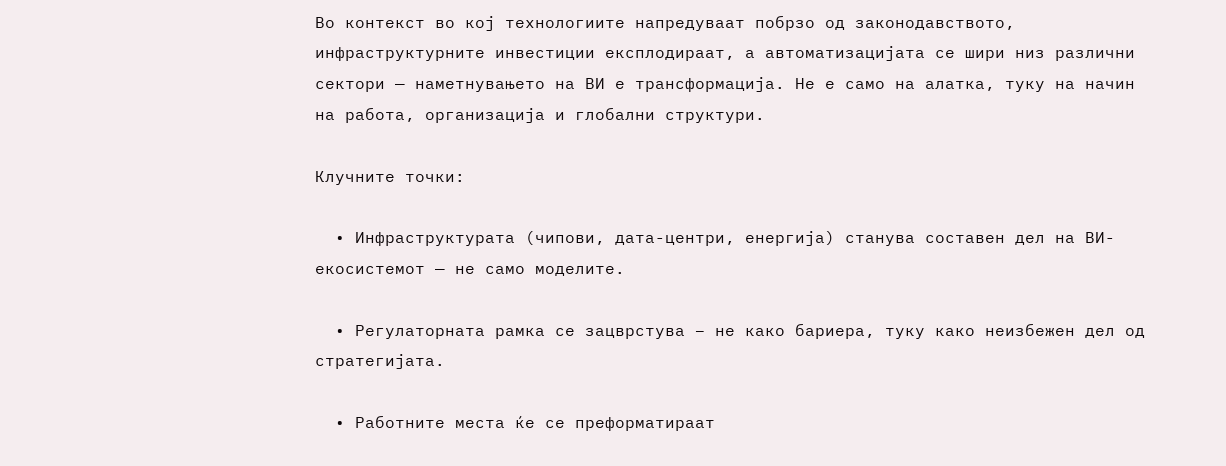Во контекст во кој технологиите напредуваат побрзо од законодавството, инфраструктурните инвестиции експлодираат, а автоматизацијата се шири низ различни сектори — наметнувањето на ВИ е трансформација. Не е само на алатка, туку на начин на работа, организација и глобални структури.

Клучните точки:

  • Инфраструктурата (чипови, дата-центри, енергија) станува составен дел на ВИ-екосистемот — не само моделите.

  • Регулаторната рамка се зацврстува – не како бариера, туку како неизбежен дел од стратегијата.

  • Работните места ќе се преформатираат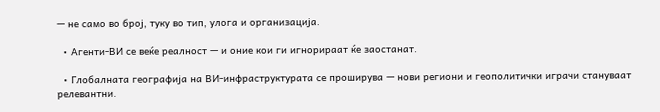— не само во број, туку во тип, улога и организација.

  • Агенти-ВИ се веќе реалност — и оние кои ги игнорираат ќе заостанат.

  • Глобалната географија на ВИ-инфраструктурата се проширува — нови региони и геополитички играчи стануваат релевантни.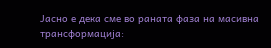Јасно е дека сме во раната фаза на масивна трансформација: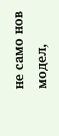не само нов модел,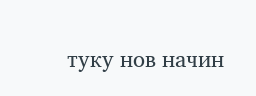туку нов начин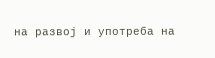на развој и употреба на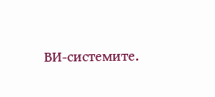ВИ-системите.